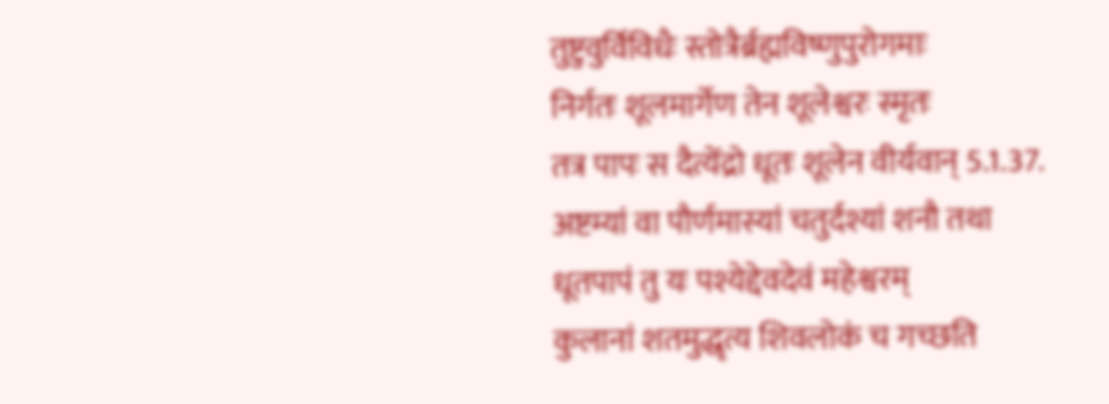तुष्टुवुर्विविधैः स्तोत्रैर्ब्रह्मविष्णुपुरोगमाः
निर्गतः शूलमार्गेण तेन शूलेश्वरः स्मृतः
तत्र पापः स दैत्येंद्रो धूतः शूलेन वीर्यवान् 5.1.37.
अष्टम्यां वा पौर्णमास्यां चतुर्दश्यां शनौ तथा
धूतपापं तु यः पश्येद्देवदेवं महेश्वरम्
कुलानां शतमुद्धृत्य शिवलोकं च गच्छति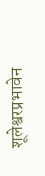शूलेश्वरप्रभावेन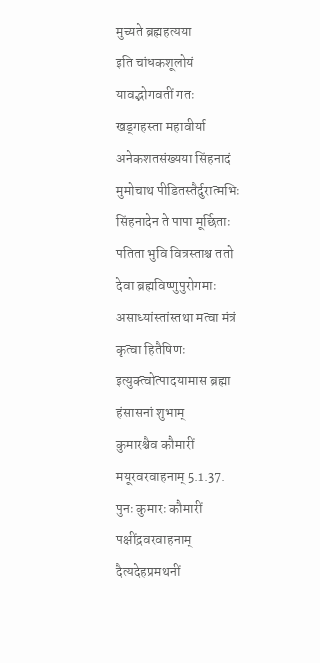मुच्यते ब्रह्महत्यया
इति चांधकशूलोयं यावद्भोगवतीं गतः
खड्गहस्ता महावीर्या अनेकशतसंख्यया सिंहनादं मुमोचाथ पीडितस्तैर्दुरात्मभिः
सिंहनादेन ते पापा मूर्छिताः पतिता भुवि वित्रस्ताश्च ततो देवा ब्रह्मविष्णुपुरोगमाः
असाध्यांस्तांस्तथा मत्वा मंत्रं कृत्वा हितैषिणः
इत्युक्त्वोत्पादयामास ब्रह्मा हंसासनां शुभाम्
कुमारश्चैव कौमारीं मयूरवरवाहनाम् 5.1.37.
पुनः कुमारः कौमारीं पक्षींद्रवरवाहनाम्
दैत्यदेहप्रमथनीं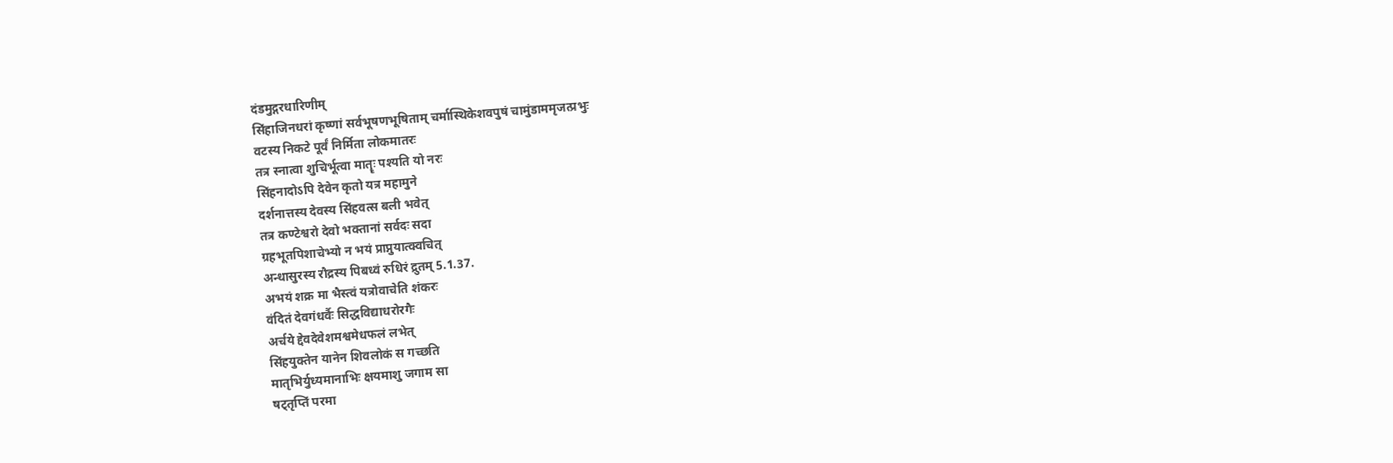दंडमुद्गरधारिणीम्
सिंहाजिनधरां कृष्णां सर्वभूषणभूषिताम् चर्मास्थिकेशवपुषं चामुंडाममृजत्प्रभुः
वटस्य निकटे पूर्वं निर्मिता लोकमातरः
तत्र स्नात्वा शुचिर्भूत्वा मातॄः पश्यति यो नरः
सिंहनादोऽपि देवेन कृतो यत्र महामुने
दर्शनात्तस्य देवस्य सिंहवत्स बली भवेत्
तत्र कण्टेश्वरो देवो भक्तानां सर्वदः सदा
ग्रहभूतपिशाचेभ्यो न भयं प्राप्नुयात्क्वचित्
अन्धासुरस्य रौद्रस्य पिबध्वं रुधिरं द्रुतम् 5.1.37.
अभयं शक्र मा भैस्त्वं यत्रोवाचेति शंकरः
वंदितं देवगंधर्वैः सिद्धविद्याधरोरगैः
अर्चये द्देवदेवेशमश्वमेधफलं लभेत्
सिंहयुक्तेन यानेन शिवलोकं स गच्छति
मातृभिर्युध्यमानाभिः क्षयमाशु जगाम सा
षट्तृप्तिं परमा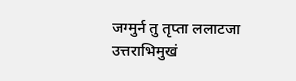जग्मुर्न तु तृप्ता ललाटजा
उत्तराभिमुखं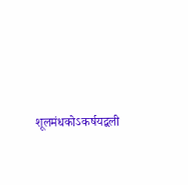शूलमंधकोऽकर्षयद्बली